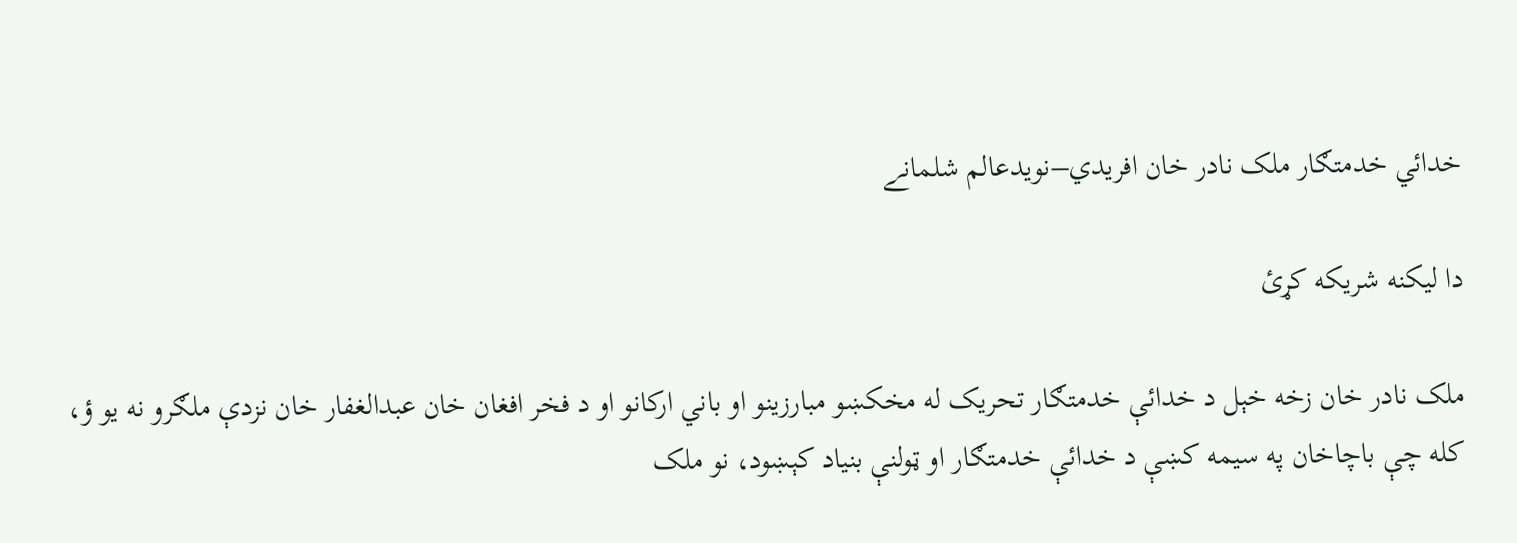خدائي خدمتګار ملک نادر خان افريدي–نويدعالم شلمانے

دا ليکنه شريکه کړئ

ملک نادر خان زخه خېل د خدائې خدمتګار تحريک له مخکښو مبارزينو او باني ارکانو او د فخر افغان خان عبدالغفار خان نزدې ملګرو نه يو ؤ، کله چې باچاخان په سيمه کښې د خدائې خدمتګار او ټولنې بنياد کېښود، نو ملک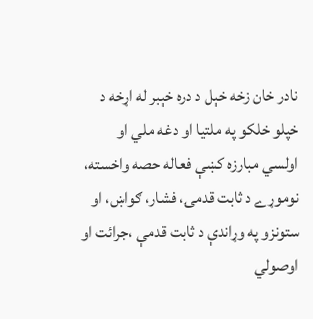نادر خان زخه خېل د دره خېبر له اړخه د خپلو خلکو په ملتيا او دغه ملي او اولسي مبارزه کښې فعاله حصه واخسته، نوموړے د ثابت قدمۍ، فشار، ګواښ، او ستونزو په وړاندې د ثابت قدمې ،جرائت او اوصولي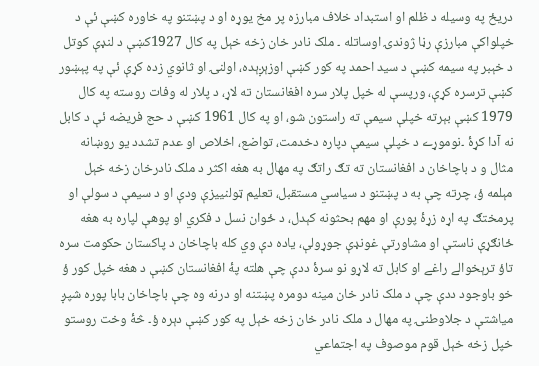دريځ په وسيله د ظلم او استبداد خلاف مبارزه پر مخ يوړه او د پښتنو په خاوره کښې ئې د خپلواکې مبارزې رڼا ژوندۍ اوساتله ۔ ملک نادر خان زخه خېل په کال 1927کښې د لنډې کوتل د خېبر په سيمه کښې د سيد احمد په کور کښې اوزېږېده، اولنۍ او ثانوي زده کړې ئې په پېښور کښې ترسره کړې، ورپسې له خپل پلار سره افغانستان ته لاړ، د پلار له وفات روسته په کال 1979 کښې بېرته خپلې سيمې ته راستون شو، او په کال 1961 کښې د حج فريضه ئې د کابل نه آدا کړۀ ۔نوموړے د خپلې سيمې دپاره دخدمت، تواضع، اخلاص او عدم تشدد يو روښانه مثال و د باچاخان د افغانستان ته تګ راتګ په مهال به هغه اکثر د ملک نادرخان زخه خېل مېلمه ؤ، چرته چې به د پښتنو د سياسي مستقبل، تعليم ټولنييزې ودې او د سيمې د سولې او پرمختګ په اړه زړۀ پورې او مهم بحثونه کېدل، د ځوان نسل د فکري او پوهې لپاره به هغه ځانګړې ناستې او مشاورتې غونډې جوړولې، ياده دې وي کله باچاخان د پاکستان حکومت سره تاؤ ترېخوالے راغے او کابل ته لاړو نو سرۀ ددې چې هلته پۀ افغانستان کښې د هغه خپل کور ؤ خو باوجود ددې چې د ملک نادر خان مينه دومره پښتنه او درنه وه چې باچاخان بابا پوره شپږ مياشتې د جلاوطنۍ په مهال د ملک نادر خان زخه خېل په کور کښې دېره ؤ۔ څۀ وخت روستو خپل زخه خېل قوم موصوف په اجتماعي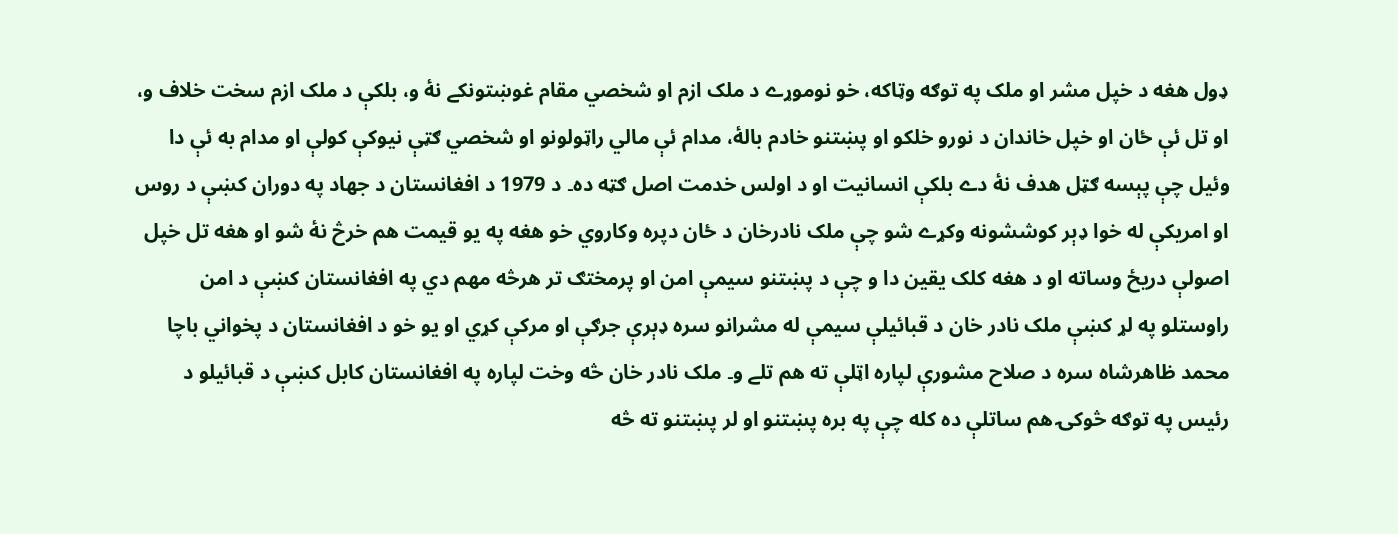ډول هغه د خپل مشر او ملک په توګه وټاکه، خو نوموړے د ملک ازم او شخصي مقام غوښتونکے نۀ و، بلکې د ملک ازم سخت خلاف و، او تل ئې ځان او خپل خاندان د نورو خلکو او پښتنو خادم بالۀ، مدام ئې مالي راټولونو او شخصي ګټې نيوکې کولې او مدام به ئې دا وئيل چې پېسه ګټل هدف نۀ دے بلکې انسانيت او د اولس خدمت اصل ګټه ده۔ د 1979 د افغانستان د جهاد په دوران کښې د روس او امريکې له خوا ډېر کوششونه وکړے شو چې ملک نادرخان د ځان دپره وکاروي خو هغه په يو قيمت هم خرڅ نۀ شو او هغه تل خپل اصولې دريځ وساته او د هغه کلک يقين دا و چې د پښتنو سيمې امن او پرمختګ تر هرڅه مهم دي په افغانستان کښې د امن راوستلو په لړ کښې ملک نادر خان د قبائيلې سيمې له مشرانو سره ډېرې جرګې او مرکې کړي او يو خو د افغانستان د پخواني باچا محمد ظاهرشاه سره د صلاح مشورې لپاره اټلې ته هم تلے و۔ ملک نادر خان څه وخت لپاره په افغانستان کابل کښې د قبائيلو د رئيس په توګه څوکۍ هم ساتلې ده کله چې په بره پښتنو او لر پښتنو ته څه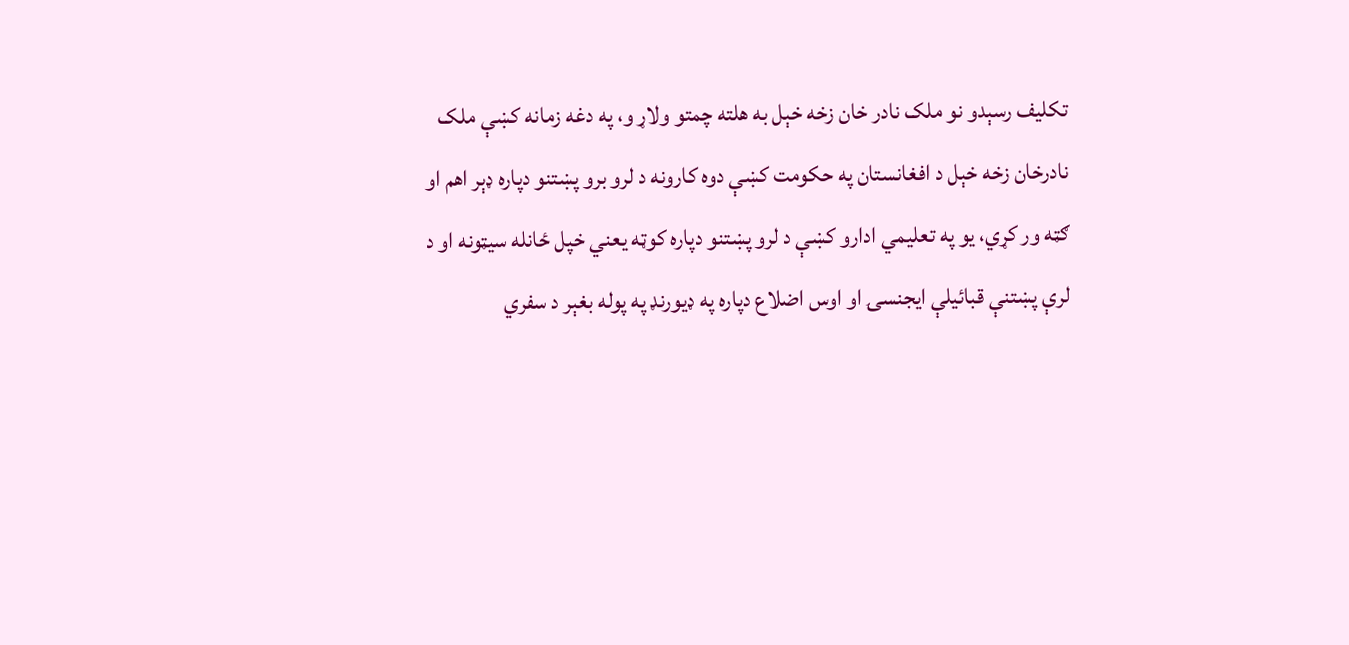تکليف رسېدو نو ملک نادر خان زخه خېل به هلته چمتو ولاړ و، په دغه زمانه کښې ملک نادرخان زخه خېل د افغانستان په حکومت کښې دوه کارونه د لرو برو پښتنو دپاره ډېر اهم او ګټه ور کړي، يو په تعليمي ادارو کښې د لرو پښتنو دپاره کوټه يعني خپل ځانله سيټونه او د لرې پښتنې قبائيلې ايجنسۍ او اوس اضلاع دپاره په ډيورنډ په پوله بغېر د سفري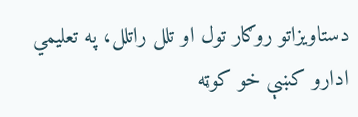دستاويزاتو روګار تول او تلل راتلل، په تعليمي ادارو کښې خو کوټه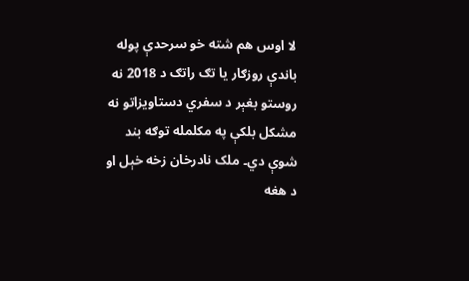لا اوس هم شته خو سرحدې پوله باندې روزګار يا تګ راتګ د 2018 نه روستو بغېر د سفري دستاويزاتو نه مشکل بلکې په مکلمله توګه بند شوې دي۔ ملک نادرخان زخه خېل او د هغه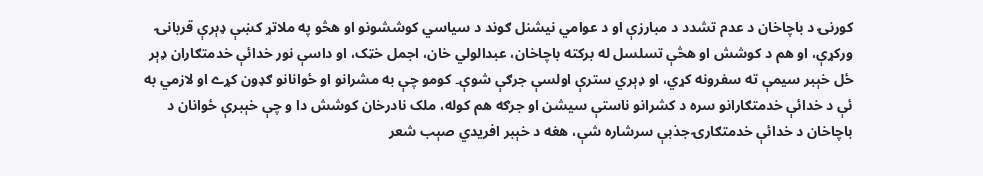کورنۍ د باچاخان د عدم تشدد د مبارزې او د عوامي نيشنل ګوند د سياسي کوششونو او هڅو په ملاتړ کښې ډېرې قربانۍ ورکړې، او هم د کوشش او هڅې تسلسل له برکته باچاخان، عبدالولي خان، اجمل خټک، او داسې نور خدائې خدمتګاران ډېر ځل خېبر سيمې ته سفرونه کړي، او ډېري سترې اولسې جرګې شوې۔ کومو چې به مشرانو او ځوانانو ګډون کړے او لازمي به ئې د خدائې خدمتګارانو سره د کشرانو ناستې سيشن او جرګه هم کوله، ملک نادرخان کوشش دا و چې خېبرې ځوانان د باچاخان د خدائې خدمتګارۍ جذبې سرشاره شې، هغه د خېبر افريدي صېب شعر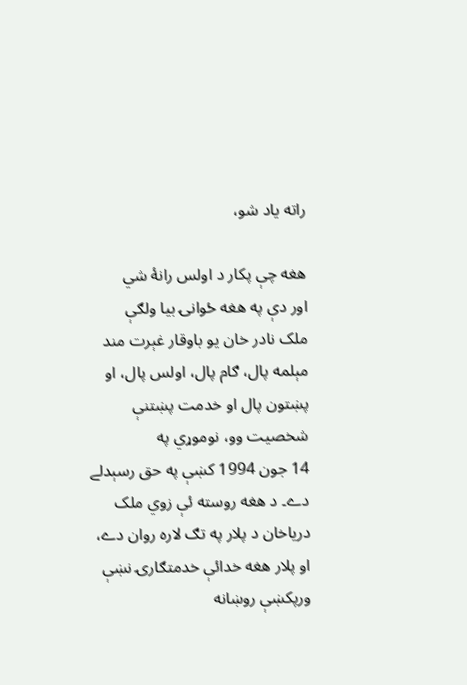راته ياد شو،

هغه چې پکار د اولس رانۀ شي
اور دې په هغه ځوانۍ بيا ولګې
ملک نادر خان يو باوقار غېرت مند مېلمه پال، ګام پال، اولس پال، او پښتون پال او خدمت پښتنې شخصيت وو، نوموړي په
14 جون 1994 کښې په حق رسېدلے دے۔ د هغه روسته ئې زوي ملک درياخان د پلار په تګ لاره روان دے، او پلار هغه خدائې خدمتګارۍ نښې ورپکښې روښانه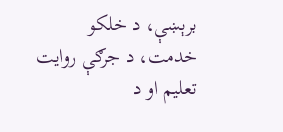برېښې، د خلکو خدمت، د جرګې روايت تعليم او د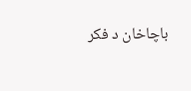باچاخان د فکر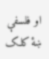او فلسفې ښۀ کلک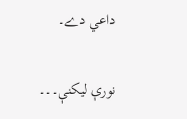داعي دے۔

نورې ليکنې۔۔۔